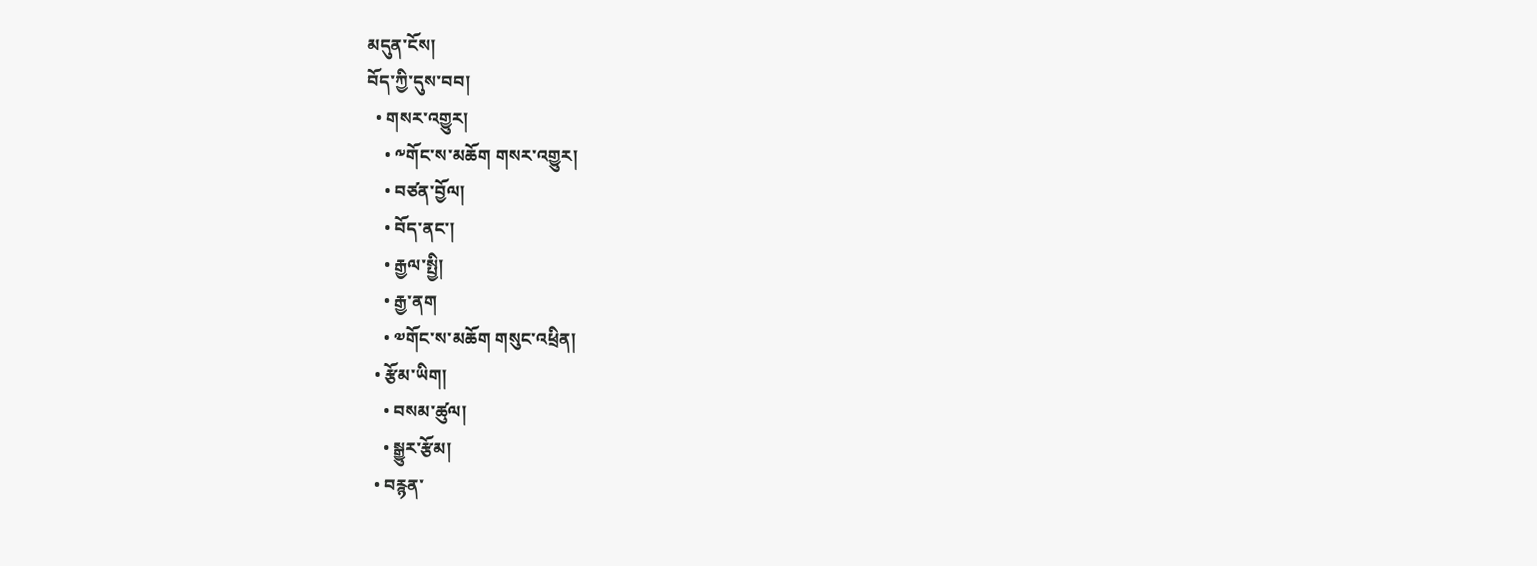མདུན་ངོས།
བོད་ཀྱི་དུས་བབ།
  • གསར་འགྱུར།
    • ༸གོང་ས་མཆོག གསར་འགྱུར།
    • བཙན་བྱོལ།
    • བོད་ནང་།
    • རྒྱལ་སྤྱི།
    • རྒྱ་ནག
    • ༧གོང་ས་མཆོག གསུང་འཕྲིན།
  • རྩོམ་ཡིག།
    • བསམ་ཚུལ།
    • སྒྱུར་རྩོམ།
  • བརྙན་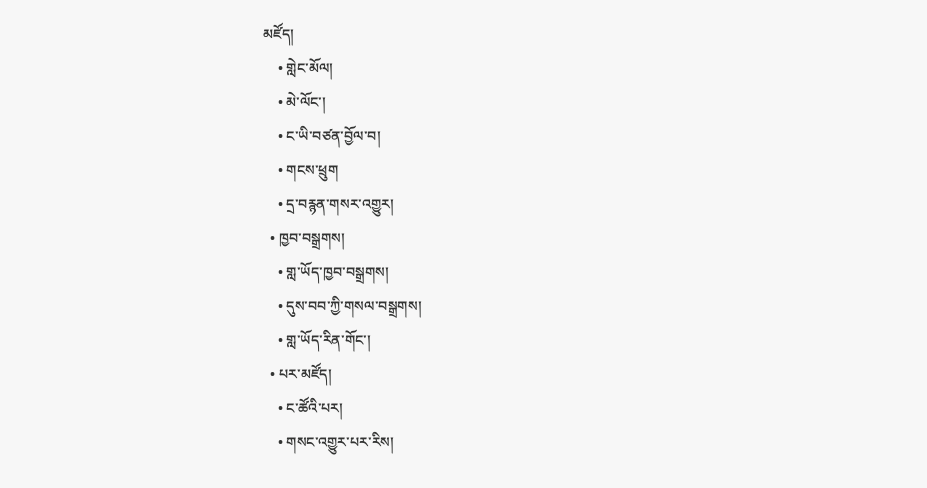མཛོད།
    • གླེང་མོལ།
    • མེ་ལོང་།
    • ང་ཡི་བཙན་བྱོལ་བ།
    • གངས་ཕྲུག
    • དྲ་བརྙན་གསར་འགྱུར།
  • ཁྱབ་བསྒྲགས།
    • གླ་ཡོད་ཁྱབ་བསྒྲགས།
    • དུས་བབ་ཀྱི་གསལ་བསྒྲགས།
    • གླ་ཡོད་རིན་གོང་།
  • པར་མཛོད།
    • ང་ཚོའི་པར།
    • གསང་འགྱུར་པར་རིས།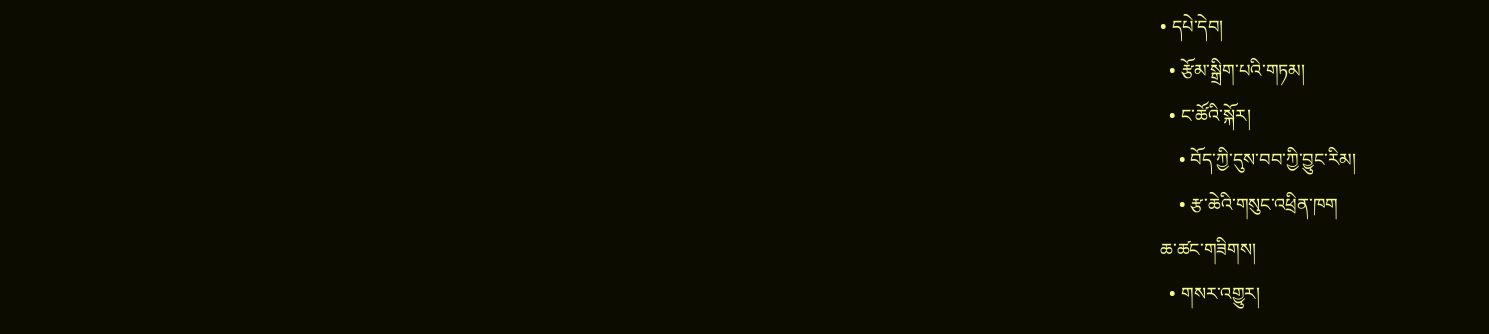• དཔེ་དེབ།
  • རྩོམ་སྒྲིག་པའི་གཏམ།
  • ང་ཚོའི་སྐོར།
    • བོད་ཀྱི་དུས་བབ་ཀྱི་བྱུང་རིམ།
    • རྩ་ཆེའི་གསུང་འཕྲིན་ཁག
ཆ་ཚང་གཟིགས།
  • གསར་འགྱུར།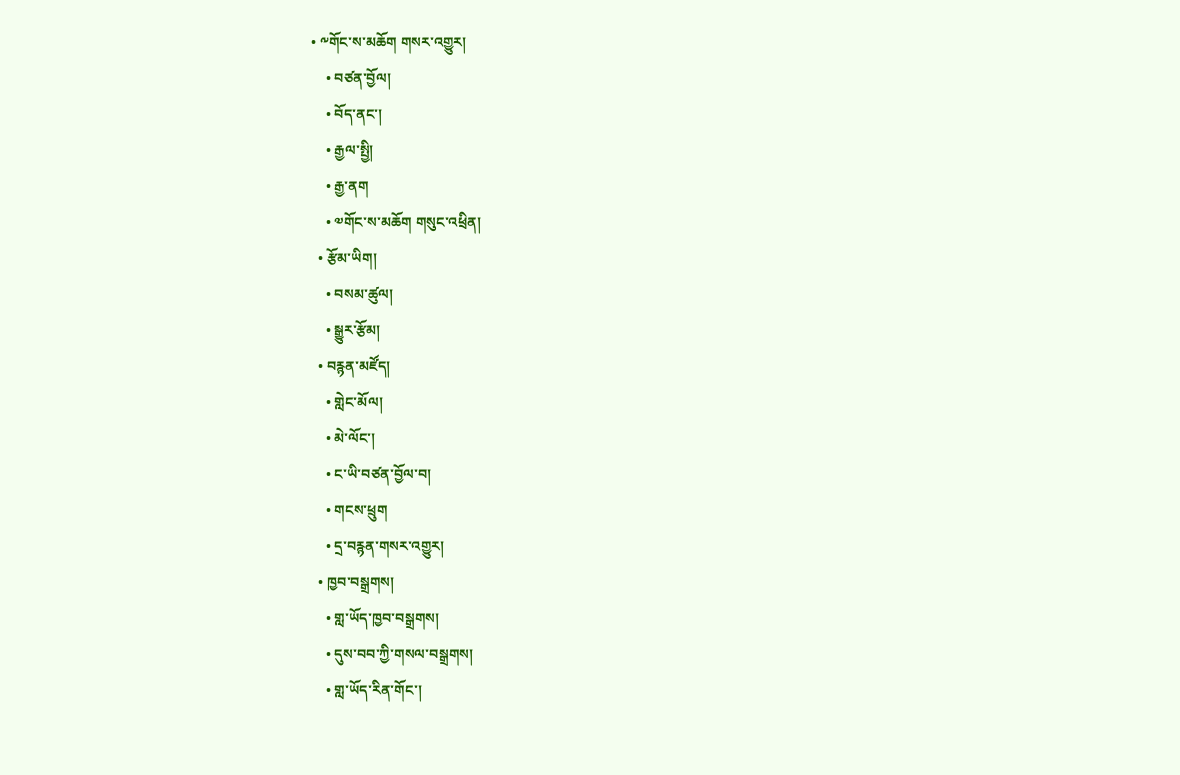• ༸གོང་ས་མཆོག གསར་འགྱུར།
    • བཙན་བྱོལ།
    • བོད་ནང་།
    • རྒྱལ་སྤྱི།
    • རྒྱ་ནག
    • ༧གོང་ས་མཆོག གསུང་འཕྲིན།
  • རྩོམ་ཡིག།
    • བསམ་ཚུལ།
    • སྒྱུར་རྩོམ།
  • བརྙན་མཛོད།
    • གླེང་མོལ།
    • མེ་ལོང་།
    • ང་ཡི་བཙན་བྱོལ་བ།
    • གངས་ཕྲུག
    • དྲ་བརྙན་གསར་འགྱུར།
  • ཁྱབ་བསྒྲགས།
    • གླ་ཡོད་ཁྱབ་བསྒྲགས།
    • དུས་བབ་ཀྱི་གསལ་བསྒྲགས།
    • གླ་ཡོད་རིན་གོང་།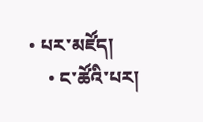• པར་མཛོད།
    • ང་ཚོའི་པར།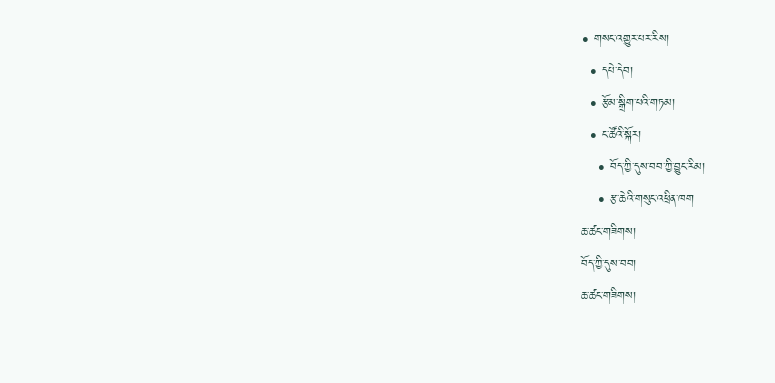• གསང་འགྱུར་པར་རིས།
  • དཔེ་དེབ།
  • རྩོམ་སྒྲིག་པའི་གཏམ།
  • ང་ཚོའི་སྐོར།
    • བོད་ཀྱི་དུས་བབ་ཀྱི་བྱུང་རིམ།
    • རྩ་ཆེའི་གསུང་འཕྲིན་ཁག
ཆ་ཚང་གཟིགས།
བོད་ཀྱི་དུས་བབ།
ཆ་ཚང་གཟིགས།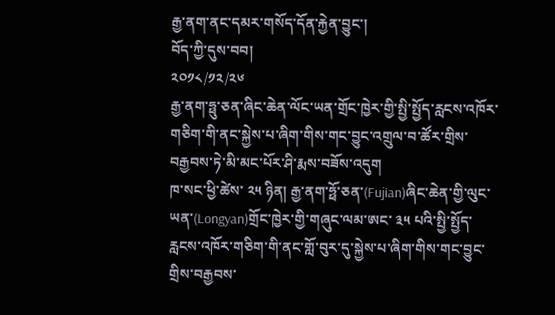རྒྱ་ནག་ནང་དམར་གསོད་དོན་རྐྱེན་བྱུང་།
བོད་ཀྱི་དུས་བབ།
༢༠༡༨/༡༢/༢༦
རྒྱ་ནག་ཧྥུ་ཅན་ཞིང་ཆེན་ལོང་ཡན་གྲོང་ཁྱེར་གྱི་སྤྱི་སྤྱོད་རླངས་འཁོར་གཅིག་གི་ནང་སྐྱེས་པ་ཞིག་གིས་གང་བྱུང་འགྲུལ་བ་ཚོར་གྲིས་བརྒྱབས་ཏེ་མི་མང་པོར་ཤི་རྨས་བཟོས་འདུག
ཁ་སང་ཕྱི་ཚེས་ ༢༥ ཉིན། རྒྱ་ནག་ཧྥོ་ཅན་(Fujian)ཞིང་ཆེན་གྱི་ལུང་ཡན་(Longyan)གྲོང་ཁྱེར་གྱི་གཞུང་ལམ་ཨང་ ༣༥ པའི་སྤྱི་སྤྱོད་རླངས་འཁོར་གཅིག་གི་ནང་གློ་བུར་དུ་སྐྱེས་པ་ཞིག་གིས་གང་བྱུང་གྲིས་བརྒྱབས་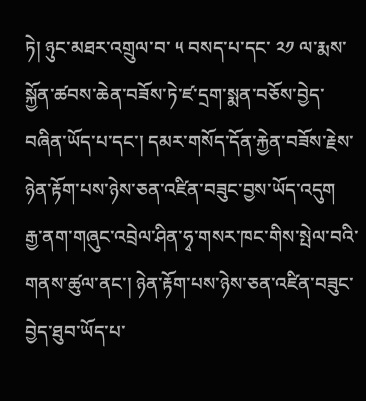ཏེ། ཉུང་མཐར་འགྲུལ་བ་ ༥ བསད་པ་དང་ ༢༡ ལ་རྨས་སྐྱོན་ཚབས་ཆེན་བཟོས་ཏེ་ཛ་དྲག་སྨན་བཅོས་བྱེད་བཞིན་ཡོད་པ་དང་། དམར་གསོད་དོན་རྐྱེན་བཟོས་རྗེས་ཉེན་རྟོག་པས་ཉེས་ཅན་འཛིན་བཟུང་བྱས་ཡོད་འདུག
རྒྱ་ནག་གཞུང་འབྲེལ་ཤིན་ཧྭ་གསར་ཁང་གིས་སྤེལ་བའི་གནས་ཚུལ་ནང་། ཉེན་རྟོག་པས་ཉེས་ཅན་འཛིན་བཟུང་བྱེད་ཐུབ་ཡོད་པ་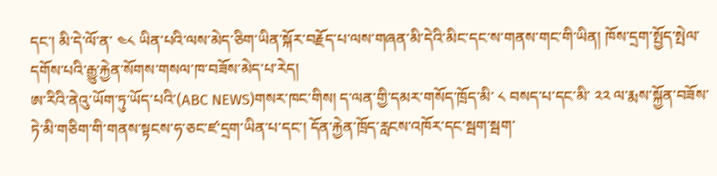དང་། མི་དེ་ལོ་ན་ ༤༨ ཡིན་པའི་ལས་མེད་ཅིག་ཡིན་སྐོར་བརྗོད་པ་ལས་གཞན་མི་དེའི་མིང་དང་ས་གནས་གང་གི་ཡིན། ཁོས་དྲག་སྤྱོད་སྤེལ་དགོས་པའི་རྒྱུ་རྐྱེན་སོགས་གསལ་ཁ་བཟོས་མེད་པ་རེད།
ཨ་རིའི་ནེའུ་ཡོག་ཏུ་ཡོད་པའི་(ABC NEWS)གསར་ཁང་གིས། ད་ལན་གྱི་དམར་གསོད་ཁྲོད་མི་ ༨ བསད་པ་དང་མི་ ༢༢ ལ་རྨས་སྐྱོན་བཟོས་ཏེ་མི་གཅིག་གི་གནས་སྟངས་ཧ་ཅང་ཛ་དྲག་ཡིན་པ་དང་། དོན་རྐྱེན་ཁྲོད་རླངས་འཁོར་དང་སྦག་སྦག་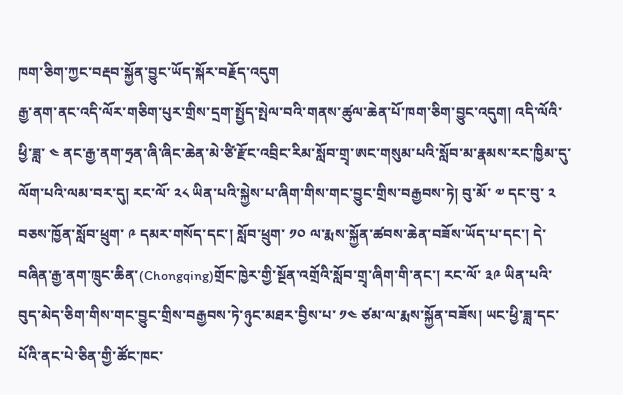ཁག་ཅིག་ཀྱང་བརྡབ་སྐྱོན་བྱུང་ཡོད་སྐོར་བརྗོད་འདུག
རྒྱ་ནག་ནང་འདི་ལོར་གཅིག་པུར་གྲིས་དྲག་སྤྱོད་སྤེལ་བའི་གནས་ཚུལ་ཆེན་པོ་ཁག་ཅིག་བྱུང་འདུག། འདི་ལོའི་ཕྱི་ཟླ་ ༤ ནང་རྒྱ་ནག་ཧྲན་ཞི་ཞིང་ཆེན་མེ་ཙི་རྫོང་འབྲིང་རིམ་སློབ་གྲྭ་ཨང་གསུམ་པའི་སློབ་མ་རྣམས་རང་ཁྱིམ་དུ་ལོག་པའི་ལམ་བར་དུ། རང་ལོ་ ༢༨ ཡིན་པའི་སྐྱེས་པ་ཞིག་གིས་གང་བྱུང་གྲིས་བརྒྱབས་ཏེ། བུ་མོ་ ༧ དང་བུ་ ༢ བཅས་ཁྱོན་སློབ་ཕྲུག་ ༩ དམར་གསོད་དང་། སློབ་ཕྲུག་ ༡༠ ལ་རྨས་སྐྱོན་ཚབས་ཆེན་བཟོས་ཡོད་པ་དང་། དེ་བཞིན་རྒྱ་ནག་ཁྲུང་ཆིན་(Chongqing)གྲོང་ཁྱེར་གྱི་སྔོན་འགྲོའི་སློབ་གྲྭ་ཞིག་གི་ནང་། རང་ལོ་ ༣༩ ཡིན་པའི་བུད་མེད་ཅིག་གིས་གང་བྱུང་གྲིས་བརྒྱབས་ཏེ་ཉུང་མཐར་བྱིས་པ་ ༡༤ ཙམ་ལ་རྨས་སྐྱོན་བཟོས། ཡང་ཕྱི་ཟླ་དང་པོའི་ནང་པེ་ཅིན་གྱི་ཚོང་ཁང་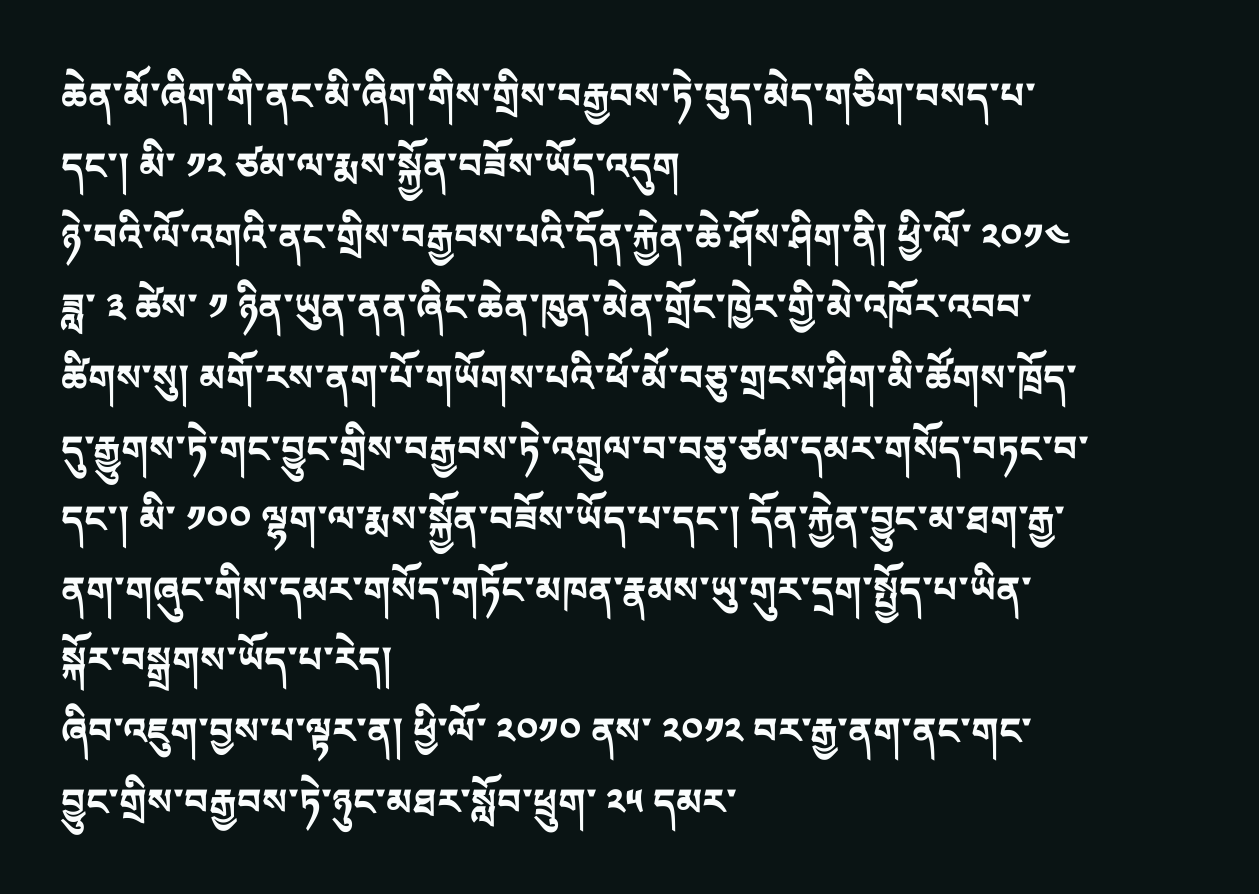ཆེན་མོ་ཞིག་གི་ནང་མི་ཞིག་གིས་གྲིས་བརྒྱབས་ཏེ་བུད་མེད་གཅིག་བསད་པ་དང་། མི་ ༡༢ ཙམ་ལ་རྨས་སྐྱོན་བཟོས་ཡོད་འདུག
ཉེ་བའི་ལོ་འགའི་ནང་གྲིས་བརྒྱབས་པའི་དོན་རྐྱེན་ཆེ་ཤོས་ཤིག་ནི། ཕྱི་ལོ་ ༢༠༡༤ ཟླ་ ༣ ཚེས་ ༡ ཉིན་ཡུན་ནན་ཞིང་ཆེན་ཁུན་མེན་གྲོང་ཁྱེར་གྱི་མེ་འཁོར་འབབ་ཚིགས་སུ། མགོ་རས་ནག་པོ་གཡོགས་པའི་ཕོ་མོ་བཅུ་གྲངས་ཤིག་མི་ཚོགས་ཁྲོད་དུ་རྒྱུགས་ཏེ་གང་བྱུང་གྲིས་བརྒྱབས་ཏེ་འགྲུལ་བ་བཅུ་ཙམ་དམར་གསོད་བཏང་བ་དང་། མི་ ༡༠༠ ལྷག་ལ་རྨས་སྐྱོན་བཟོས་ཡོད་པ་དང་། དོན་རྐྱེན་བྱུང་མ་ཐག་རྒྱ་ནག་གཞུང་གིས་དམར་གསོད་གཏོང་མཁན་རྣམས་ཡུ་གུར་དྲག་སྤྱོད་པ་ཡིན་སྐོར་བསྒྲགས་ཡོད་པ་རེད།
ཞིབ་འཇུག་བྱས་པ་ལྟར་ན། ཕྱི་ལོ་ ༢༠༡༠ ནས་ ༢༠༡༢ བར་རྒྱ་ནག་ནང་གང་བྱུང་གྲིས་བརྒྱབས་ཏེ་ཉུང་མཐར་སློབ་ཕྲུག་ ༢༥ དམར་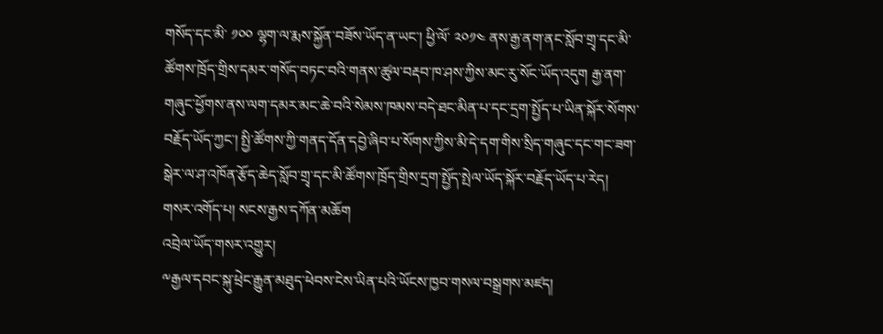གསོད་དང་མི་ ༡༠༠ ལྷག་ལ་རྨས་སྐྱོན་བཟོས་ཡོད་ན་ཡང་། ཕྱི་ལོ་ ༢༠༡༤ ནས་རྒྱ་ནག་ནང་སློབ་གྲྭ་དང་མི་ཚོགས་ཁྲོད་གྲིས་དམར་གསོད་བཏང་བའི་གནས་ཚུལ་བརྡབ་ཁ་ཤས་ཀྱིས་མང་རུ་སོང་ཡོད་འདུག རྒྱ་ནག་གཞུང་ཕྱོགས་ནས་ལག་དམར་མང་ཆེ་བའི་སེམས་ཁམས་བདེ་ཐང་མིན་པ་དང་དྲག་སྤྱོད་པ་ཡིན་སྐོར་སོགས་བརྗོད་ཡོད་ཀྱང་། སྤྱི་ཚོགས་ཀྱི་གནད་དོན་དབྱེ་ཞིབ་པ་སོགས་ཀྱིས་མི་དེ་དག་གིས་སྲིད་གཞུང་དང་གང་ཟག་སྒེར་ལ་ཤ་འཁོན་རྩོད་ཆེད་སློབ་གྲྭ་དང་མི་ཚོགས་ཁྲོད་གྲིས་དྲག་སྤྱོད་སྤེལ་ཡོད་སྐོར་བརྗོད་ཡོད་པ་རེད།
གསར་འགོད་པ། སངས་རྒྱས་དཀོན་མཆོག
འབྲེལ་ཡོད་གསར་འགྱུར།
༸རྒྱལ་དབང་སྐུ་ཕྲེང་རྒྱུན་མཐུད་ཕེབས་ངེས་ཡིན་པའི་ཡོངས་ཁྱབ་གསལ་བསྒྲགས་མཛད།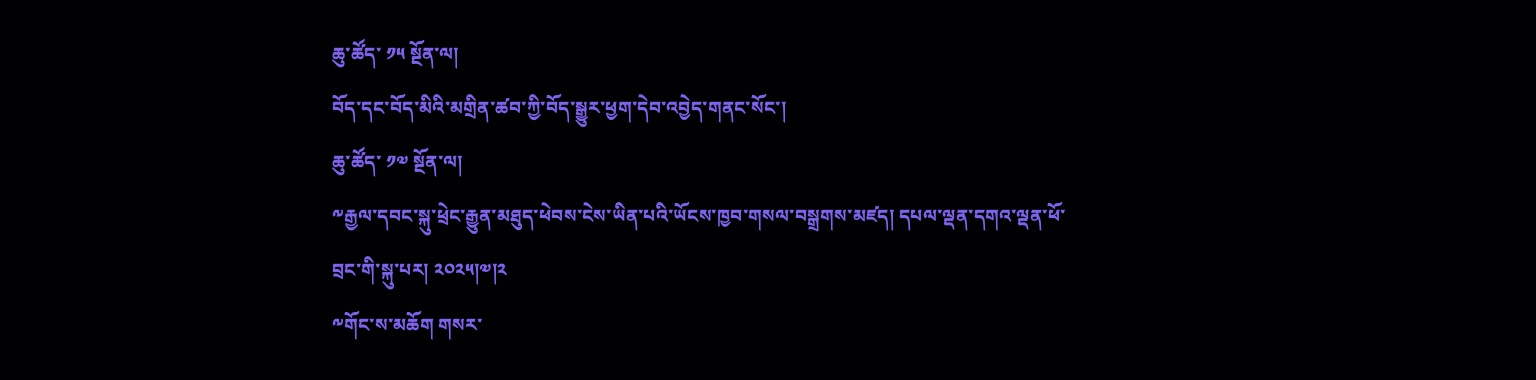ཆུ་ཚོད་ ༡༥ སྔོན་ལ།
བོད་དང་བོད་མིའི་མགྲིན་ཚབ་ཀྱི་བོད་སྒྱུར་ཕྱག་དེབ་འབྱེད་གནང་སོང་།
ཆུ་ཚོད་ ༡༧ སྔོན་ལ།
༸རྒྱལ་དབང་སྐུ་ཕྲེང་རྒྱུན་མཐུད་ཕེབས་ངེས་ཡིན་པའི་ཡོངས་ཁྱབ་གསལ་བསྒྲགས་མཛད། དཔལ་ལྡན་དགའ་ལྡན་ཕོ་བྲང་གི་སྐུ་པར། ༢༠༢༥།༧།༢
༸གོང་ས་མཆོག གསར་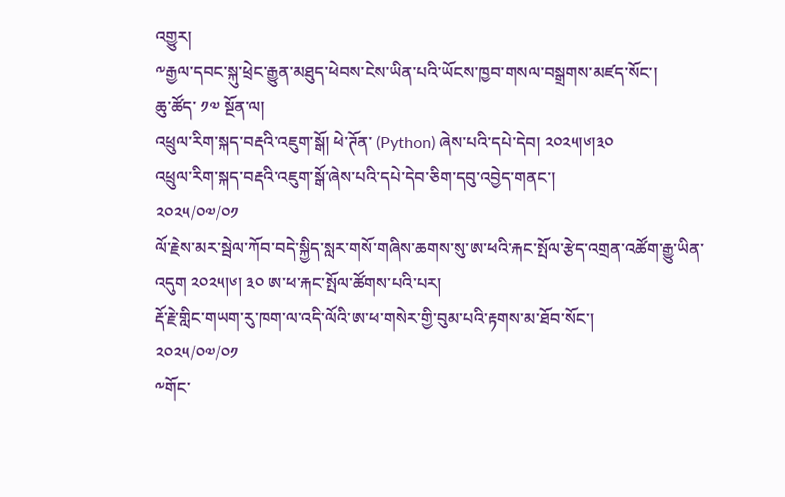འགྱུར།
༸རྒྱལ་དབང་སྐུ་ཕྲེང་རྒྱུན་མཐུད་ཕེབས་ངེས་ཡིན་པའི་ཡོངས་ཁྱབ་གསལ་བསྒྲགས་མཛད་སོང་།
ཆུ་ཚོད་ ༡༧ སྔོན་ལ།
འཕྲུལ་རིག་སྐད་བརྡའི་འཇུག་སྒོ། ཕེ་ཊོན་ (Python) ཞེས་པའི་དཔེ་དེབ། ༢༠༢༥།༦།༣༠
འཕྲུལ་རིག་སྐད་བརྡའི་འཇུག་སྒོ་ཞེས་པའི་དཔེ་དེབ་ཅིག་དབུ་འབྱེད་གནང་།
༢༠༢༥/༠༧/༠༡
ལོ་རྗེས་མར་སྦེལ་ཀོབ་བདེ་སྐྱིད་སླར་གསོ་གཞིས་ཆགས་སུ་ཨ་ཕའི་རྐང་སྤོལ་རྩེད་འགྲན་འཚོག་རྒྱུ་ཡིན་འདུག ༢༠༢༥།༦། ༣༠ ཨ་ཕ་རྐང་སྤོལ་ཚོགས་པའི་པར།
རྡོ་རྗེ་གླིང་གཡག་རུ་ཁག་ལ་འདི་ལོའི་ཨ་ཕ་གསེར་གྱི་བུམ་པའི་རྟགས་མ་ཐོབ་སོང་།
༢༠༢༥/༠༧/༠༡
༸གོང་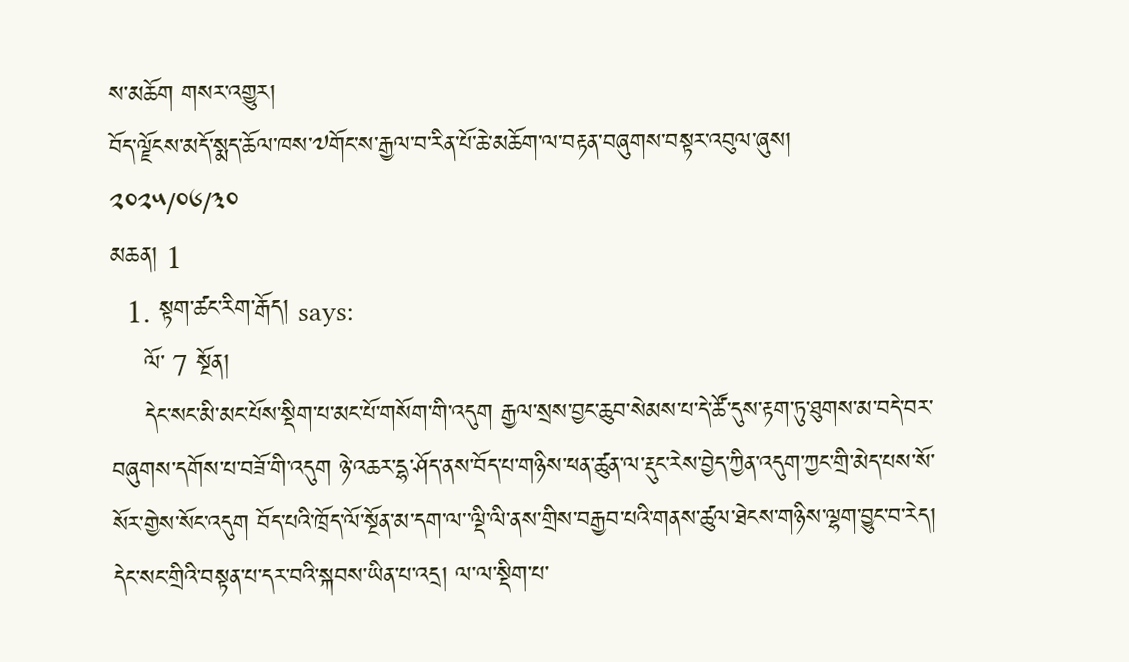ས་མཆོག གསར་འགྱུར།
བོད་ལྗོངས་མདོ་སྨད་ཆོལ་ཁས་༧གོང་ས་རྒྱལ་བ་རིན་པོ་ཆེ་མཆོག་ལ་བརྟན་བཞུགས་བསྟར་འབུལ་ཞུས།
༢༠༢༥/༠༦/༣༠
མཆན། 1
  1. སྟག་ཚང་རིག་རྒོད། says:
    ལོ་ 7 སྔོན།
    དེང་སང་མི་མང་པོས་སྡིག་པ་མང་པོ་གསོག་གི་འདུག རྒྱལ་སྲས་བྱང་ཆུབ་སེམས་པ་དེ་ཚོ་དུས་རྟག་ཏུ་ཐུགས་མ་བདེ་བར་བཞུགས་དགོས་པ་བཟོ་གི་འདུག ཉེ་འཆར་དྷ་ཤོད་ནས་བོད་པ་གཉིས་ཕན་ཚུན་ལ་རྡུང་རེས་བྱེད་ཀྱིན་འདུག་ཀྱང་གྲི་མེད་པས་སོ་སོར་གྱེས་སོང་འདུག བོད་པའི་ཁྲོད་ལོ་སྔོན་མ་དག་ལ་་ལྡི་ལི་ནས་གྲིས་བརྒྱབ་པའི་གནས་ཚུལ་ཐེངས་གཉིས་ལྷག་བྱུང་བ་རེད། དེང་སང་གྲིའི་བསྟན་པ་དར་བའི་སྐབས་ཡིན་པ་འདྲ། ལ་ལ་སྡིག་པ་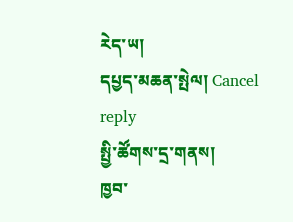རེད་ཡ།
དཔྱད་མཆན་སྤེལ། Cancel reply
སྤྱི་ཚོགས་དྲ་གནས།
ཁྱབ་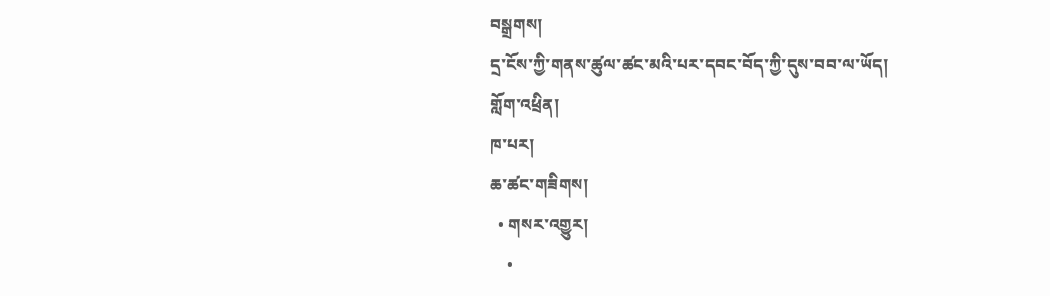བསྒྲགས།
དྲ་ངོས་ཀྱི་གནས་ཚུལ་ཚང་མའི་པར་དབང་བོད་ཀྱི་དུས་བབ་ལ་ཡོད།
གློག་འཕྲིན།
ཁ་པར།
ཆ་ཚང་གཟིགས།
  • གསར་འགྱུར།
    •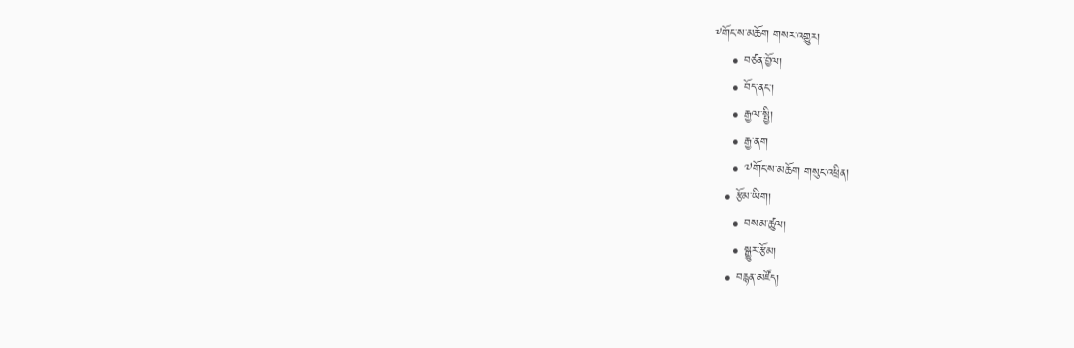༸གོང་ས་མཆོག གསར་འགྱུར།
    • བཙན་བྱོལ།
    • བོད་ནང་།
    • རྒྱལ་སྤྱི།
    • རྒྱ་ནག
    • ༧གོང་ས་མཆོག གསུང་འཕྲིན།
  • རྩོམ་ཡིག།
    • བསམ་ཚུལ།
    • སྒྱུར་རྩོམ།
  • བརྙན་མཛོད།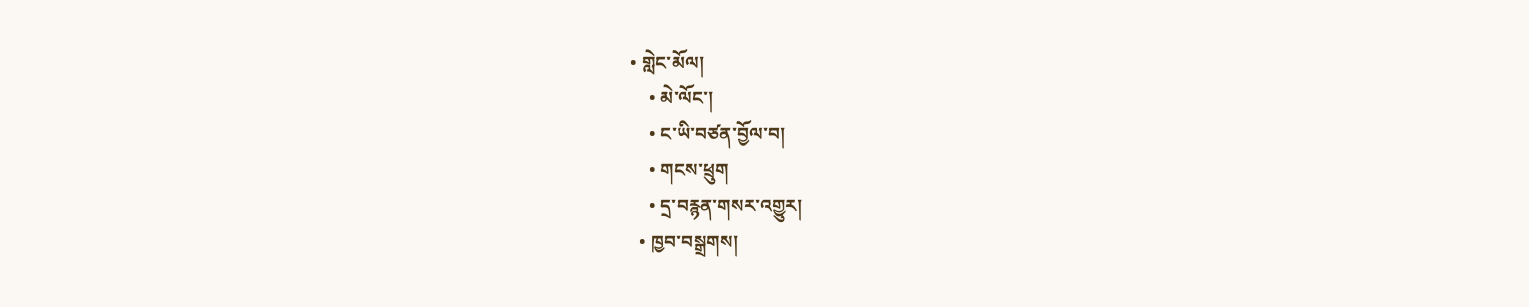• གླེང་མོལ།
    • མེ་ལོང་།
    • ང་ཡི་བཙན་བྱོལ་བ།
    • གངས་ཕྲུག
    • དྲ་བརྙན་གསར་འགྱུར།
  • ཁྱབ་བསྒྲགས།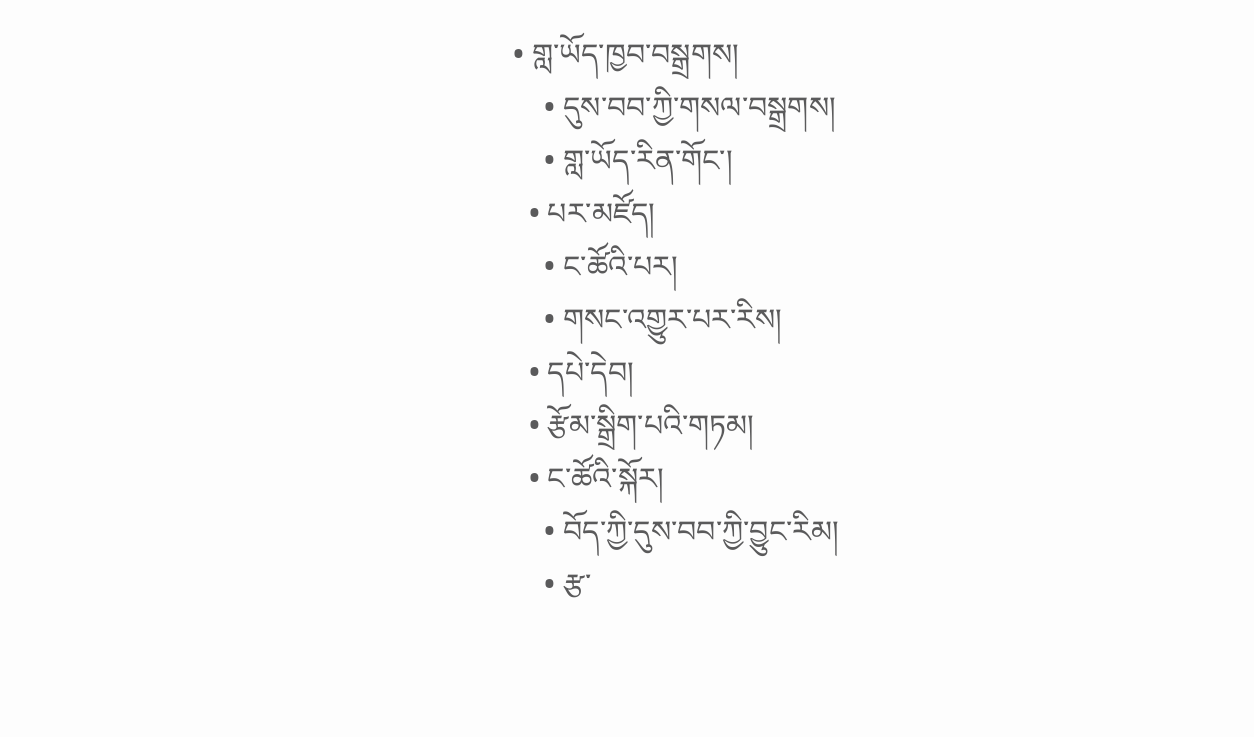• གླ་ཡོད་ཁྱབ་བསྒྲགས།
    • དུས་བབ་ཀྱི་གསལ་བསྒྲགས།
    • གླ་ཡོད་རིན་གོང་།
  • པར་མཛོད།
    • ང་ཚོའི་པར།
    • གསང་འགྱུར་པར་རིས།
  • དཔེ་དེབ།
  • རྩོམ་སྒྲིག་པའི་གཏམ།
  • ང་ཚོའི་སྐོར།
    • བོད་ཀྱི་དུས་བབ་ཀྱི་བྱུང་རིམ།
    • རྩ་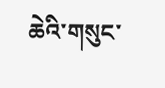ཆེའི་གསུང་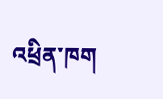འཕྲིན་ཁག